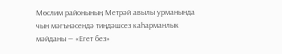Мөслим районының Метрәй авылы урманында чын мәгънәсендә тиңдәшсез каһарманлык мәйданы — «Егет без»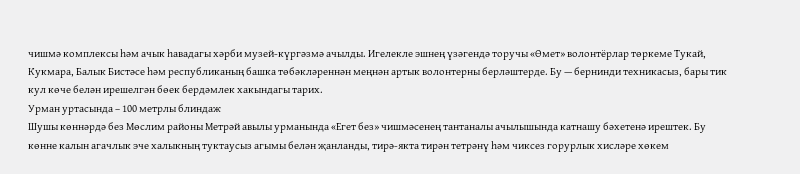чишмә комплексы һәм ачык һавадагы хәрби музей-күргәзмә ачылды. Игелекле эшнең үзәгендә торучы «Өмет» волонтёрлар төркеме Тукай, Кукмара, Балык Бистәсе һәм республиканың башка төбәкләреннән меңнән артык волонтерны берләштерде. Бу — бернинди техникасыз, бары тик кул көче белән ирешелгән бөек бердәмлек хакындагы тарих.
Урман уртасында – 100 метрлы блиндаж
Шушы көннәрдә без Мөслим районы Метрәй авылы урманында «Егет без» чишмәсенең тантаналы ачылышында катнашу бәхетенә ирештек. Бу көнне калын агачлык эче халыкның туктаусыз агымы белән җанланды, тирә-якта тирән тетрәнү һәм чиксез горурлык хисләре хөкем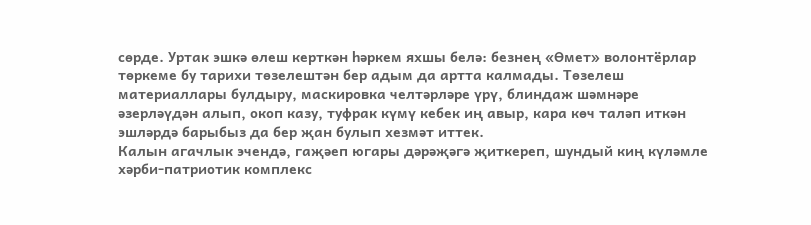сөрде. Уртак эшкә өлеш керткән һәркем яхшы белә: безнең «Өмет» волонтёрлар төркеме бу тарихи төзелештән бер адым да артта калмады. Төзелеш материаллары булдыру, маскировка челтәрләре үрү, блиндаж шәмнәре әзерләүдән алып, окоп казу, туфрак күмү кебек иң авыр, кара көч таләп иткән эшләрдә барыбыз да бер җан булып хезмәт иттек.
Калын агачлык эчендә, гаҗәеп югары дәрәҗәгә җиткереп, шундый киң күләмле хәрби-патриотик комплекс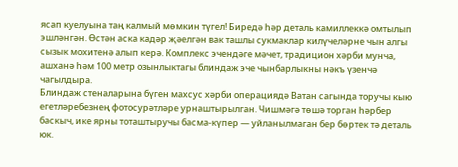ясап куелуына таң калмый мөмкин түгел! Биредә һәр деталь камиллеккә омтылып эшләнгән. Өстән аска кадәр җәелгән вак ташлы сукмаклар килүчеләрне чын алгы сызык мохитенә алып керә. Комплекс эчендәге мәчет, традицион хәрби мунча, ашханә һәм 100 метр озынлыктагы блиндаж эче чынбарлыкны нәкъ үзенчә чагылдыра.
Блиндаж стеналарына бүген махсус хәрби операциядә Ватан сагында торучы кыю егетләребезнең фотосурәтләре урнаштырылган. Чишмәгә төшә торган һәрбер баскыч, ике ярны тоташтыручы басма-күпер — уйланылмаган бер бөртек тә деталь юк.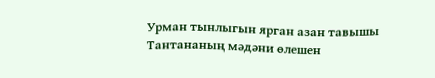Урман тынлыгын ярган азан тавышы
Тантананың мәдәни өлешен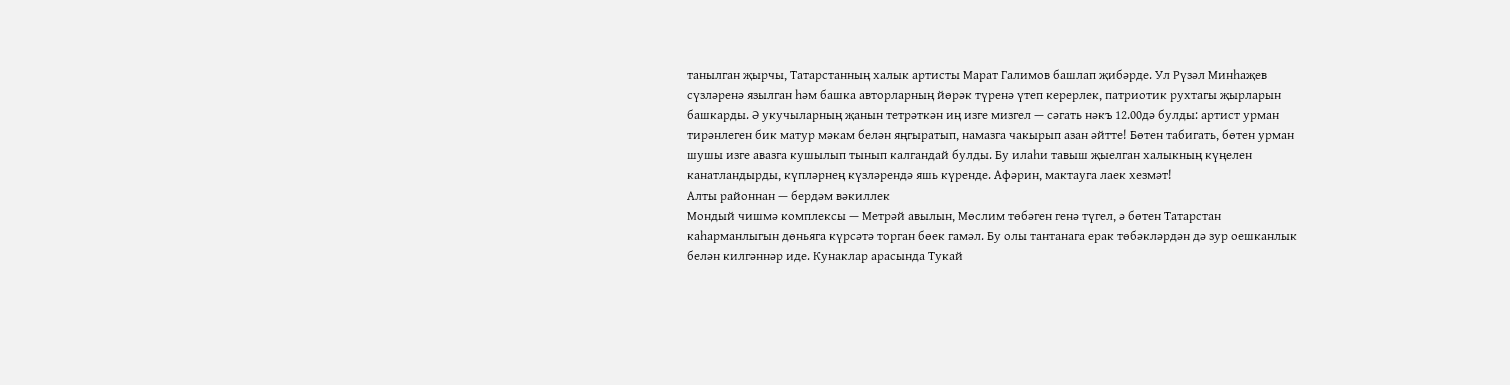танылган җырчы, Татарстанның халык артисты Марат Галимов башлап җибәрде. Ул Рүзәл Минһаҗев сүзләренә язылган һәм башка авторларның йөрәк түренә үтеп керерлек, патриотик рухтагы җырларын башкарды. Ә укучыларның җанын тетрәткән иң изге мизгел — сәгать нәкъ 12.00дә булды: артист урман тирәнлеген бик матур мәкам белән яңгыратып, намазга чакырып азан әйтте! Бөтен табигать, бөтен урман шушы изге авазга кушылып тынып калгандай булды. Бу илаһи тавыш җыелган халыкның күңелен канатландырды, күпләрнең күзләрендә яшь күренде. Афәрин, мактауга лаек хезмәт!
Алты районнан — бердәм вәкиллек
Мондый чишмә комплексы — Метрәй авылын, Мөслим төбәген генә түгел, ә бөтен Татарстан каһарманлыгын дөньяга күрсәтә торган бөек гамәл. Бу олы тантанага ерак төбәкләрдән дә зур оешканлык белән килгәннәр иде. Кунаклар арасында Тукай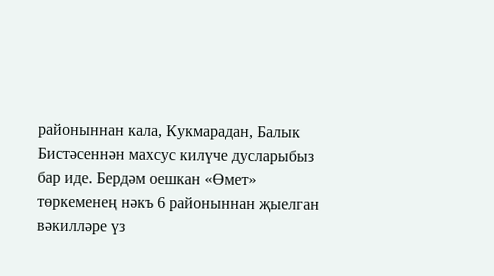районыннан кала, Кукмарадан, Балык Бистәсеннән махсус килүче дусларыбыз бар иде. Бердәм оешкан «Өмет» төркеменең нәкъ 6 районыннан җыелган вәкилләре үз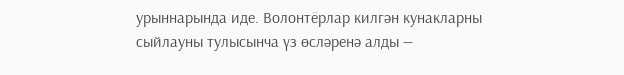урыннарында иде. Волонтёрлар килгән кунакларны сыйлауны тулысынча үз өсләренә алды —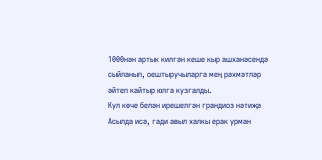1000нән артык килгән кеше кыр ашханәсендә сыйланып, оештыручыларга мең рәхмәтләр әйтеп кайтыр юлга кузгалды.
Кул көче белән ирешелгән грандиоз нәтиҗә
Асылда исә, гади авыл халкы ерак урман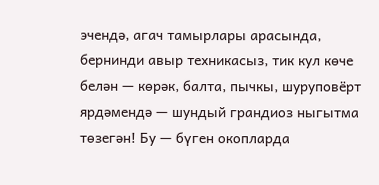эчендә, агач тамырлары арасында, бернинди авыр техникасыз, тик кул көче белән — көрәк, балта, пычкы, шуруповёрт ярдәмендә — шундый грандиоз ныгытма төзегән! Бу — бүген окопларда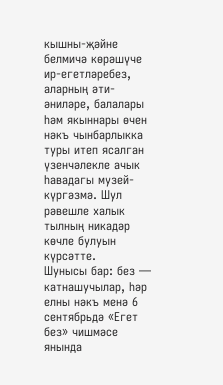кышны-җәйне белмичә көрәшүче ир-егетләребез, аларның әти-әниләре, балалары һәм якыннары өчен нәкъ чынбарлыкка туры итеп ясалган үзенчәлекле ачык һавадагы музей-күргәзмә. Шул рәвешле халык тылның никадәр көчле булуын күрсәтте.
Шунысы бар: без — катнашучылар, һәр елны нәкъ менә 6 сентябрьдә «Егет без» чишмәсе янында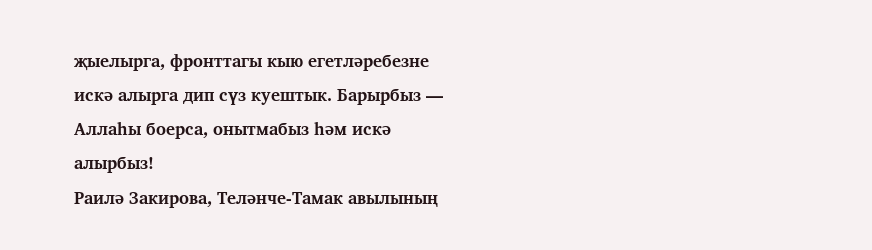җыелырга, фронттагы кыю егетләребезне искә алырга дип сүз куештык. Барырбыз — Аллаһы боерса, онытмабыз һәм искә алырбыз!
Раилә Закирова, Теләнче-Тамак авылының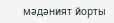мәдәният йорты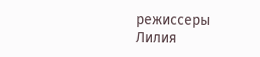режиссеры
Лилия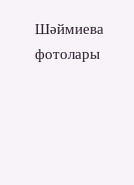Шәймиева фотолары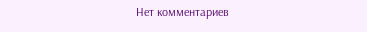Нет комментариев